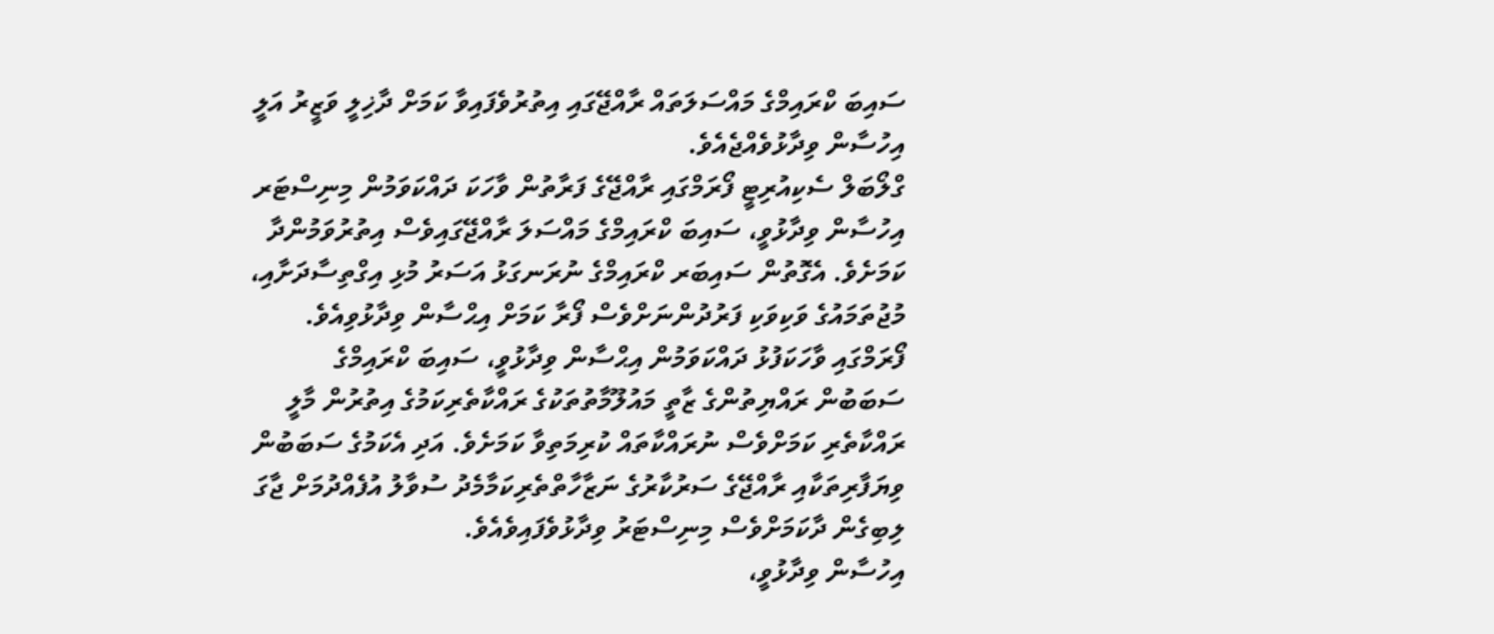ސައިބަ ކްރައިމްގެ މައްސަލަތައް ރާއްޖޭގައި އިތުރުވެފައިވާ ކަމަށް ދާޚިލީ ވަޒީރު އަލީ އިހުސާން ވިދާޅުވެއްޖެއެވެ.
ގްލޯބަލް ސެކިއުރިޓީ ފޯރަމްގައި ރާއްޖޭގެ ފަރާތުން ވާހަކަ ދައްކަވަމުން މިނިސްޓަރ އިހުސާން ވިދާޅުވީ، ސައިބަ ކްރައިމްގެ މައްސަލަ ރާއްޖޭގައިވެސް އިތުރުވަމުންދާ ކަމަށެވެ. އެގޮތުން ސައިބަރ ކްރައިމްގެ ނުރަނގަޅު އަސަރު މުޅި އިގްތިސާދަށާއި، މުޖުތަމައުގެ ވަކިވަކި ފަރުދުންނަށްވެސް ފޯރާ ކަމަށް އިޙްސާން ވިދާޅުވިއެވެ.
ފޯރަމްގައި ވާހަކަފުޅު ދައްކަވަމުން އިޙްސާން ވިދާޅުވީ، ސައިބަ ކްރައިމްގެ ސަބަބުން ރައްޔިތުންގެ ޒާތީ މައުލޫމާތުތަކުގެ ރައްކާތެރިކަމުގެ އިތުރުން މާލީ ރައްކާތެރި ކަމަށްވެސް ނުރައްކާތައް ކުރިމަތިވާ ކަމަށެވެ. އަދި އެކަމުގެ ސަބަބުން ވިޔަފާރިތަކާއި ރާއްޖޭގެ ސަރުކާރުގެ ނަޒާހާތްތެރިކަމާމެދު ސުވާލު އުފެއްދުމަށް ޖާގަ ލިބިގެން ދާކަމަށްވެސް މިނިސްޓަރު ވިދާޅުވެފައިވެއެވެ.
އިހުސާން ވިދާޅުވީ،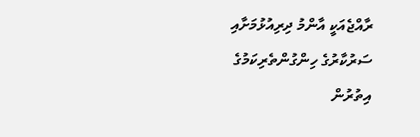ރާއްޖެއަކީ އާންމު ދިރިއުޅުމަށާއި ސަރުކާރުގެ ހިންގުންތެރިކަމުގެ އިތުރުން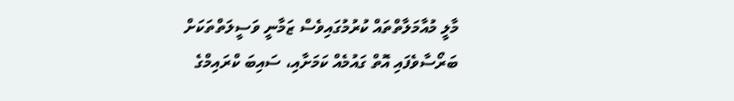މާލީ މުއާމަލާތްތައް ކުރުމުގައިވެސް ޒަމާނީ ވަސީލަތްތަކަށް ބަރޯސާވެފައި އޮތް ގައުމެއް ކަމަށާއި، ސައިބަ ކްރައިމްގެ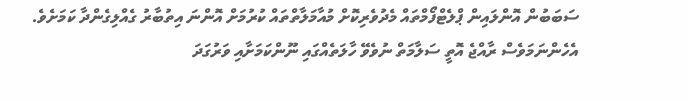ސަބަބުން އޮންލައިން ޕްލެޓްފޯމްތައް މެދުވެރިކޮށް މުއާމަލާތްތައް ކުރުމަށް އޮންނަ އިތުބާރު ގެއްލިގެންދާ ކަމަށެވެ.
އެހެންނަމަވެސް ރާއްޖެ އޮތީ ސަލާމަތް ނުވެވޭ ހާލަތެއްގައި ނޫންކަމަށާއި ވަރުގަދަ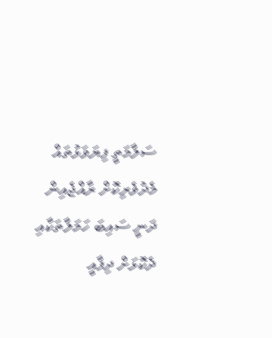ސަލާމަތީ ފިޔަވަޅުތައް މެދުވެރިކޮށް ރާއްޖެއިން ދަނީ ސައިބަ ހަމަލާތަކާއި ދެކޮޅަށް ދިފާއީ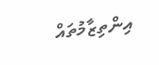އިންތިޒާމުތައް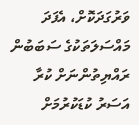ވަރުގަދަކޮށް، އެފަދަ މައްސަލަތަކުގެ ސަބަބުން ރައްޔިތުންނަށް ކުރާ އަސަރު ކުޑަކުރުމަށް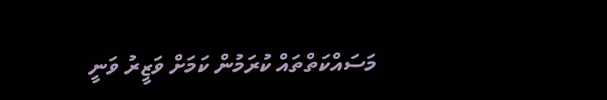މަސައްކަތްތައް ކުރަމުން ކަމަށް ވަޒީރު ވަނީ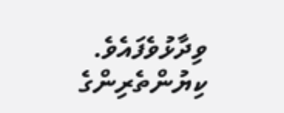ވިދާޅުވެފައެވެ.
ކިޔުންތެރިންގެ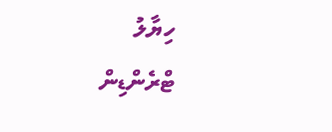ހިޔާލު
ޓްރެންޑިން